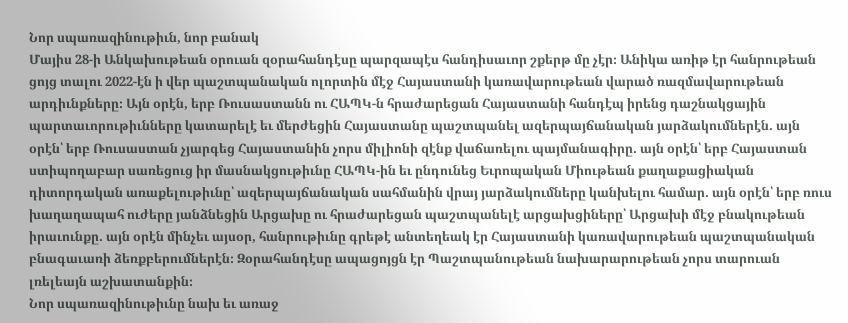Նոր սպառազինութիւն, նոր բանակ
Մայիս 28-ի Անկախութեան օրուան զօրահանդէսը պարզապէս հանդիսաւոր շքերթ մը չէր։ Անիկա առիթ էր հանրութեան ցոյց տալու 2022-էն ի վեր պաշտպանական ոլորտին մէջ Հայաստանի կառավարութեան վարած ռազմավարութեան արդիւնքները։ Այն օրէն, երբ Ռուսաստանն ու ՀԱՊԿ-ն հրաժարեցան Հայաստանի հանդէպ իրենց դաշնակցային պարտաւորութիւնները կատարելէ եւ մերժեցին Հայաստանը պաշտպանել ազերպայճանական յարձակումներէն. այն օրէն՝ երբ Ռուսաստան չյարգեց Հայաստանին չորս միլիոնի զէնք վաճառելու պայմանագիրը. այն օրէն՝ երբ Հայաստան ստիպողաբար սառեցուց իր մասնակցութիւնը ՀԱՊԿ-ին եւ ընդունեց Եւրոպական Միութեան քաղաքացիական դիտորդական առաքելութիւնը՝ ազերպայճանական սահմանին վրայ յարձակումները կանխելու համար. այն օրէն՝ երբ ռուս խաղաղապահ ուժերը յանձնեցին Արցախը ու հրաժարեցան պաշտպանելէ արցախցիները՝ Արցախի մէջ բնակութեան իրաւունքը. այն օրէն մինչեւ այսօր, հանրութիւնը գրեթէ անտեղեակ էր Հայաստանի կառավարութեան պաշտպանական բնագաւառի ձեռքբերումներէն։ Զօրահանդէսը ապացոյցն էր Պաշտպանութեան նախարարութեան չորս տարուան լռելեայն աշխատանքին։
Նոր սպառազինութիւնը նախ եւ առաջ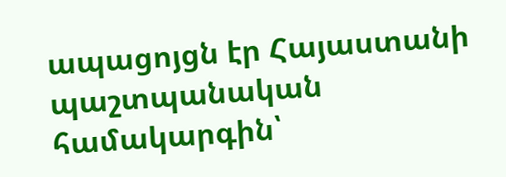ապացոյցն էր Հայաստանի պաշտպանական համակարգին՝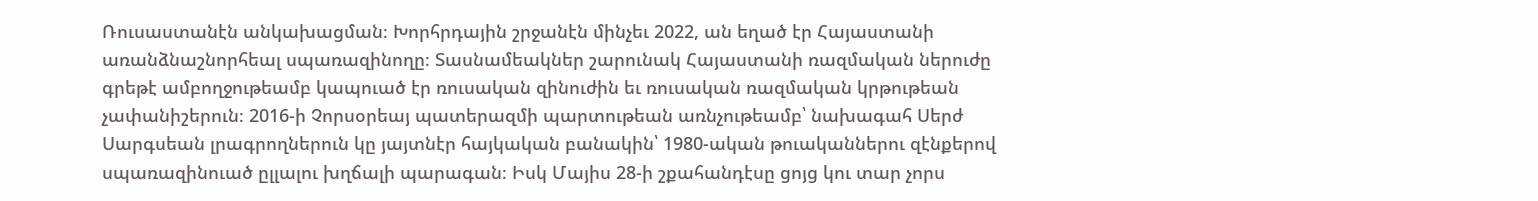Ռուսաստանէն անկախացման։ Խորհրդային շրջանէն մինչեւ 2022, ան եղած էր Հայաստանի առանձնաշնորհեալ սպառազինողը։ Տասնամեակներ շարունակ Հայաստանի ռազմական ներուժը գրեթէ ամբողջութեամբ կապուած էր ռուսական զինուժին եւ ռուսական ռազմական կրթութեան չափանիշերուն։ 2016-ի Չորսօրեայ պատերազմի պարտութեան առնչութեամբ՝ նախագահ Սերժ Սարգսեան լրագրողներուն կը յայտնէր հայկական բանակին՝ 1980-ական թուականներու զէնքերով սպառազինուած ըլլալու խղճալի պարագան։ Իսկ Մայիս 28-ի շքահանդէսը ցոյց կու տար չորս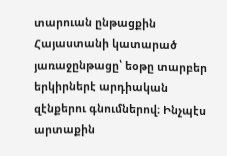տարուան ընթացքին Հայաստանի կատարած յառաջընթացը՝ եօթը տարբեր երկիրներէ արդիական զէնքերու գնումներով։ Ինչպէս արտաքին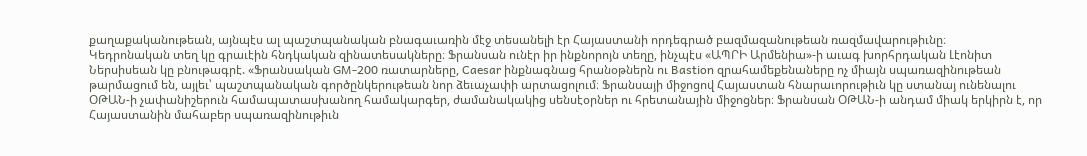քաղաքականութեան, այնպէս ալ պաշտպանական բնագաւառին մէջ տեսանելի էր Հայաստանի որդեգրած բազմազանութեան ռազմավարութիւնը։
Կեդրոնական տեղ կը գրաւէին հնդկական զինատեսակները։ Ֆրանսան ունէր իր ինքնորոյն տեղը, ինչպէս «ԱՊՐԻ Արմենիա»-ի աւագ խորհրդական Լէոնիտ Ներսիսեան կը բնութագրէ. «Ֆրանսական GM-200 ռատարները, Caesar ինքնագնաց հրանօթներն ու Bastion զրահամեքենաները ոչ միայն սպառազինութեան թարմացում են, այլեւ՝ պաշտպանական գործընկերութեան նոր ձեւաչափի արտացոլում։ Ֆրանսայի միջոցով Հայաստան հնարաւորութիւն կը ստանայ ունենալու ՕԹԱՆ-ի չափանիշերուն համապատասխանող համակարգեր, ժամանակակից սենսէօրներ ու հրետանային միջոցներ։ Ֆրանսան ՕԹԱՆ-ի անդամ միակ երկիրն է, որ Հայաստանին մահաբեր սպառազինութիւն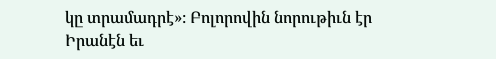կը տրամադրէ»։ Բոլորովին նորութիւն էր Իրանէն եւ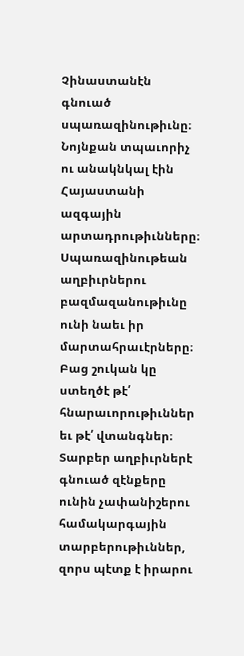Չինաստանէն գնուած սպառազինութիւնը։ Նոյնքան տպաւորիչ ու անակնկալ էին Հայաստանի ազգային արտադրութիւնները։
Սպառազինութեան աղբիւրներու բազմազանութիւնը ունի նաեւ իր մարտահրաւէրները։ Բաց շուկան կը ստեղծէ թէ՛ հնարաւորութիւններ եւ թէ՛ վտանգներ։ Տարբեր աղբիւրներէ գնուած զէնքերը ունին չափանիշերու համակարգային տարբերութիւններ, զորս պէտք է իրարու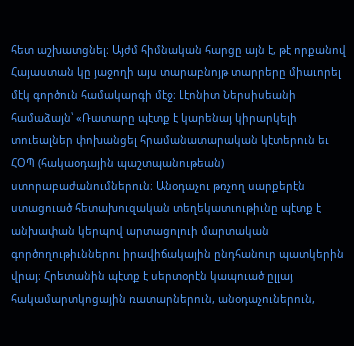հետ աշխատցնել։ Այժմ հիմնական հարցը այն է, թէ որքանով Հայաստան կը յաջողի այս տարաբնոյթ տարրերը միաւորել մէկ գործուն համակարգի մէջ։ Լէոնիտ Ներսիսեանի համաձայն՝ «Ռատարը պէտք է կարենայ կիրարկելի տուեալներ փոխանցել հրամանատարական կէտերուն եւ ՀՕՊ (հակաօդային պաշտպանութեան) ստորաբաժանումներուն։ Անօդաչու թռչող սարքերէն ստացուած հետախուզական տեղեկատւութիւնը պէտք է անխափան կերպով արտացոլուի մարտական գործողութիւններու իրավիճակային ընդհանուր պատկերին վրայ։ Հրետանին պէտք է սերտօրէն կապուած ըլլայ հակամարտկոցային ռատարներուն, անօդաչուներուն,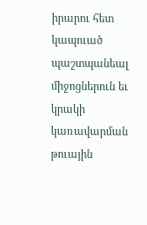իրարու հետ կապուած պաշտպանեալ միջոցներուն եւ կրակի կառավարման թուային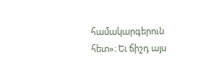համակարգերուն հետ»։ Եւ ճիշդ այս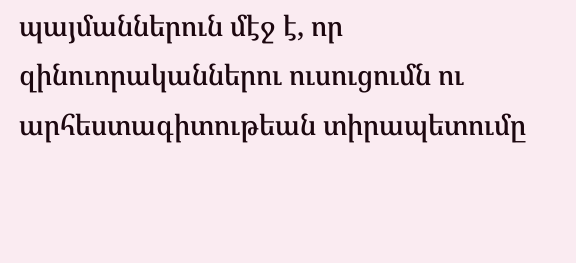պայմաններուն մէջ է, որ զինուորականներու ուսուցումն ու արհեստագիտութեան տիրապետումը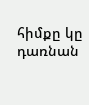հիմքը կը դառնան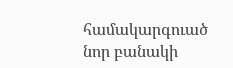համակարգուած նոր բանակի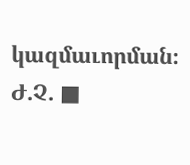կազմաւորման։
Ժ.Չ. ■